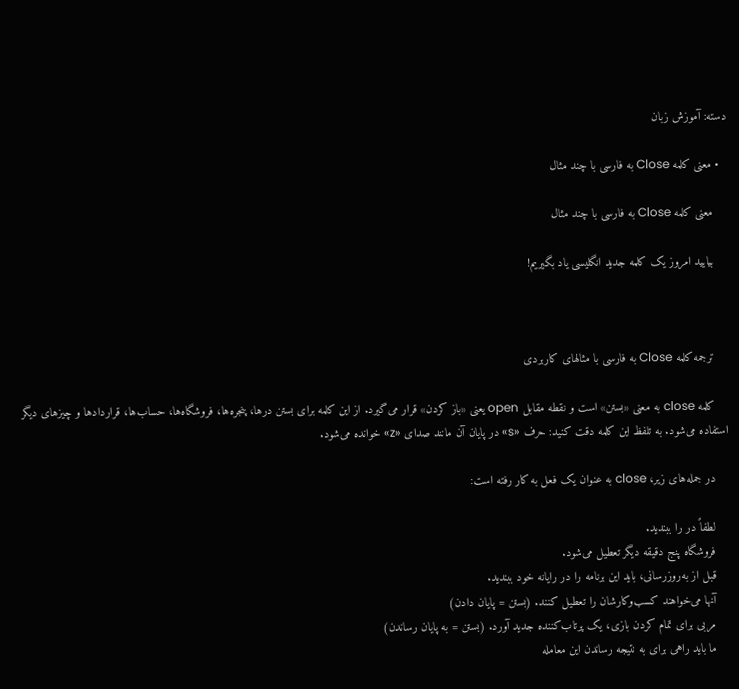دسته: آموزش زبان

  • معنی کلمه Close به فارسی با چند مثال

    معنی کلمه Close به فارسی با چند مثال

    بیایید امروز یک کلمه جدید انگلیسی یاد بگیریم!



    ترجمه کلمه Close به فارسی با مثالهای کاربردی

    کلمه close به معنی «بستن» است و نقطه مقابل open یعنی «باز کردن» قرار می‌گیرد. از این کلمه برای بستن درها، پنجره‌ها، فروشگاه‌ها، حساب‌ها، قراردادها و چیزهای دیگر استفاده می‌شود. به تلفظ این کلمه دقت کنید: حرف «s» در پایان آن مانند صدای «z» خوانده می‌شود.

    در جمله‌های زیر، close به عنوان یک فعل به کار رفته است:

    لطفاً در را ببندید.
    فروشگاه پنج دقیقه دیگر تعطیل می‌شود.
    قبل از به‌روزرسانی، باید این برنامه را در رایانه خود ببندید.
    آنها می‌خواهند کسب‌وکارشان را تعطیل کنند. (بستن = پایان دادن)
    مربی برای تمام کردن بازی، یک پرتاب‌کننده جدید آورد. (بستن = به پایان رساندن)
    ما باید راهی برای به نتیجه رساندن این معامله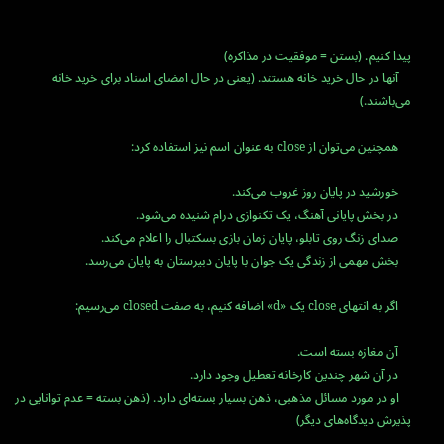پیدا کنیم. (بستن = موفقیت در مذاکره)
    آنها در حال خرید خانه هستند. (یعنی در حال امضای اسناد برای خرید خانه می‌باشند.)

    همچنین می‌توان از close به عنوان اسم نیز استفاده کرد:

    خورشید در پایان روز غروب می‌کند.
    در بخش پایانی آهنگ، یک تکنوازی درام شنیده می‌شود.
    صدای زنگ روی تابلو، پایان زمان بازی بسکتبال را اعلام می‌کند.
    بخش مهمی از زندگی یک جوان با پایان دبیرستان به پایان می‌رسد.

    اگر به انتهای close یک «d» اضافه کنیم، به صفت closed می‌رسیم:

    آن مغازه بسته است.
    در آن شهر چندین کارخانه تعطیل وجود دارد.
    او در مورد مسائل مذهبی، ذهن بسیار بسته‌ای دارد. (ذهن بسته = عدم توانایی در پذیرش دیدگاه‌های دیگر)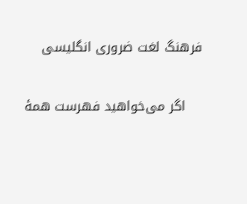فرهنگ لغت ضروری انگلیسی

    اگر می‌خواهید فهرست همهٔ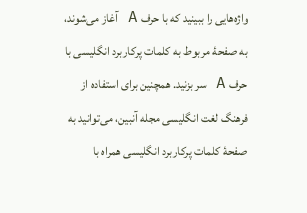واژه‌هایی را ببینید که با حرف A آغاز می‌شوند، به صفحهٔ مربوط به کلمات پرکاربرد انگلیسی با حرف A سر بزنید. همچنین برای استفاده از فرهنگ لغت انگلیسی مجله آنبین، می‌توانید به صفحهٔ کلمات پرکاربرد انگلیسی همراه با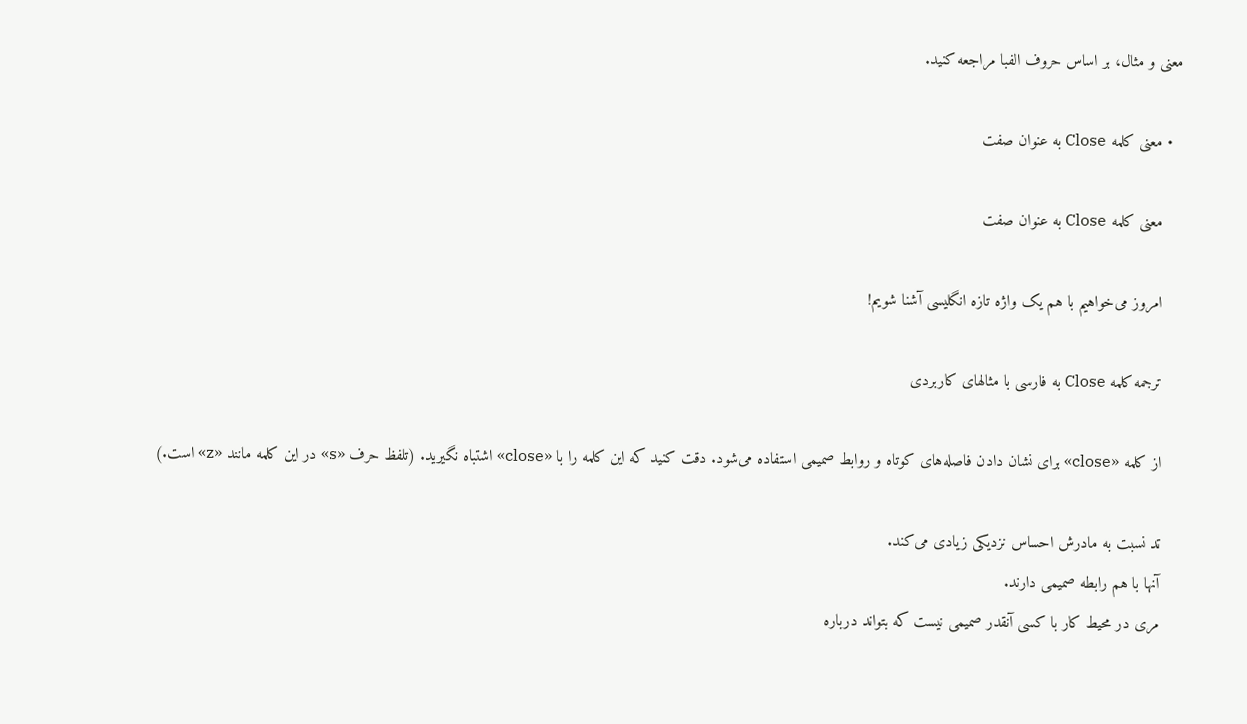معنی و مثال، بر اساس حروف الفبا مراجعه کنید.

  • معنی کلمه Close به عنوان صفت

    معنی کلمه Close به عنوان صفت

    امروز می‌خواهیم با هم یک واژه تازه انگلیسی آشنا شویم!

    ترجمه کلمه Close به فارسی با مثالهای کاربردی

    از کلمه «close» برای نشان دادن فاصله‌های کوتاه و روابط صمیمی استفاده می‌شود. دقت کنید که این کلمه را با «close» اشتباه نگیرید. (تلفظ حرف «s» در این کلمه مانند «z» است.)

    تد نسبت به مادرش احساس نزدیکی زیادی می‌کند.
    آنها با هم رابطه صمیمی دارند.
    مری در محیط کار با کسی آنقدر صمیمی نیست که بتواند درباره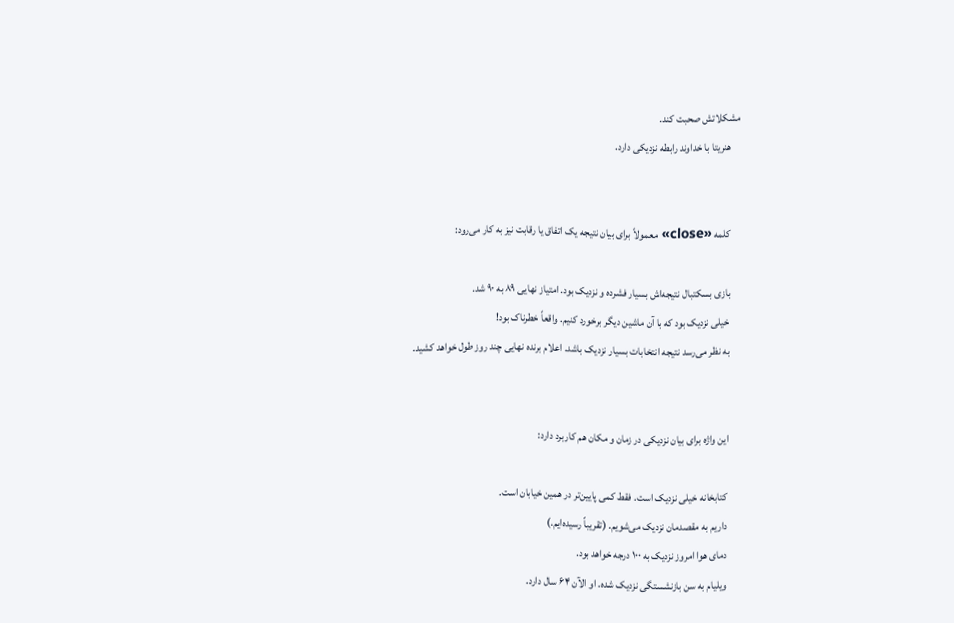مشکلاتش صحبت کند.
    هنریتا با خداوند رابطه نزدیکی دارد.


    کلمه «close» معمولاً برای بیان نتیجه یک اتفاق یا رقابت نیز به کار می‌رود:

    بازی بسکتبال نتیجه‌اش بسیار فشرده و نزدیک بود. امتیاز نهایی ۸۹ به ۹۰ شد.
    خیلی نزدیک بود که با آن ماشین دیگر برخورد کنیم. واقعاً خطرناک بود!
    به نظر می‌رسد نتیجه انتخابات بسیار نزدیک باشد. اعلام برنده نهایی چند روز طول خواهد کشید.


    این واژه برای بیان نزدیکی در زمان و مکان هم کاربرد دارد:

    کتابخانه خیلی نزدیک است. فقط کمی پایین‌تر در همین خیابان است.
    داریم به مقصدمان نزدیک می‌شویم. (تقریباً رسیده‌ایم.)
    دمای هوا امروز نزدیک به ۱۰۰ درجه خواهد بود.
    ویلیام به سن بازنشستگی نزدیک شده. او الآن ۶۴ سال دارد.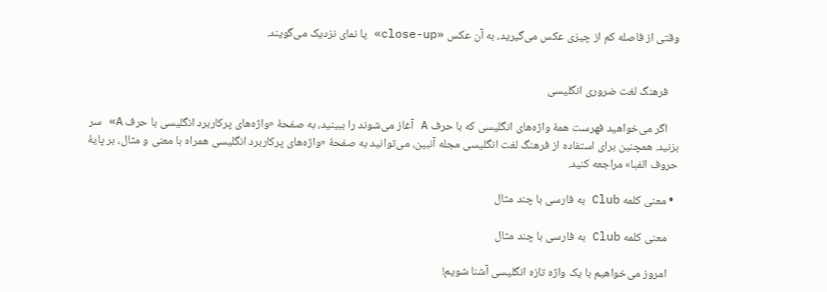وقتی از فاصله کم از چیزی عکس می‌گیرید، به آن عکس «close-up» یا نمای نزدیک می‌گویند.


    فرهنگ لغت ضروری انگلیسی

    اگر می‌خواهید فهرست همهٔ واژه‌های انگلیسی که با حرف A آغاز می‌شوند را ببینید، به صفحهٔ «واژه‌های پرکاربرد انگلیسی با حرف A» سر بزنید. همچنین برای استفاده از فرهنگ لغت انگلیسی مجله آنبین، می‌توانید به صفحهٔ «واژه‌های پرکاربرد انگلیسی همراه با معنی و مثال، بر پایهٔ حروف الفبا» مراجعه کنید.

  • معنی کلمه Club به فارسی با چند مثال

    معنی کلمه Club به فارسی با چند مثال

    امروز می‌خواهیم با یک واژه تازه انگلیسی آشنا شویم!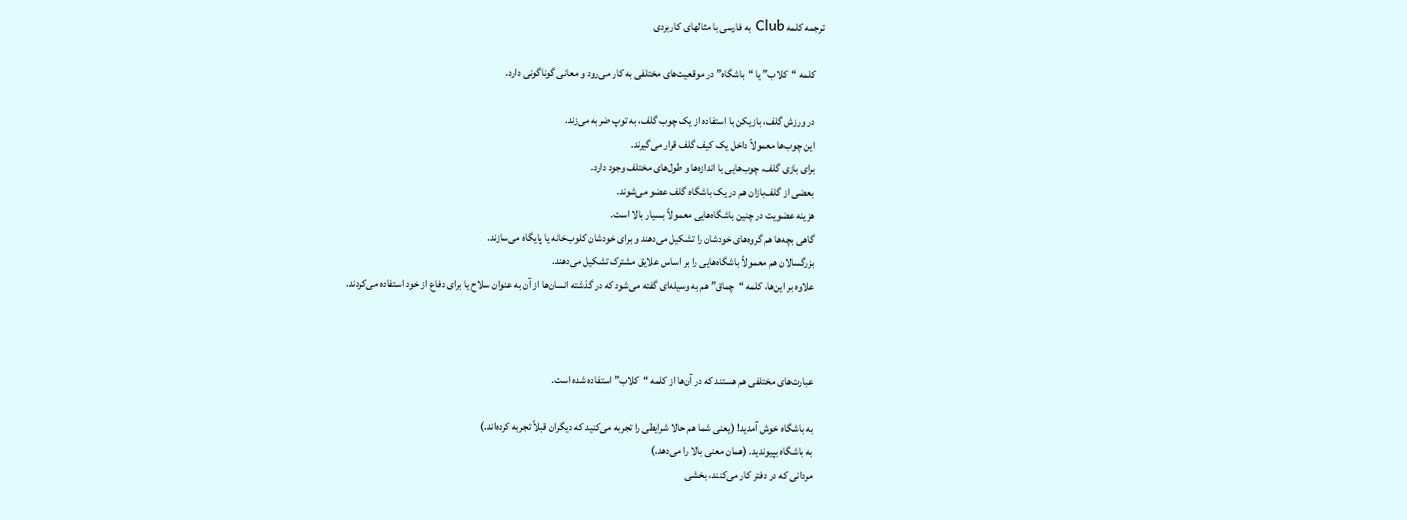ترجمه کلمه Club به فارسی با مثالهای کاربردی

    کلمه “کلاب” یا “باشگاه” در موقعیت‌های مختلفی به کار می‌رود و معانی گوناگونی دارد.

    در ورزش گلف، بازیکن با استفاده از یک چوب گلف، به توپ ضربه می‌زند.
    این چوب‌ها معمولاً داخل یک کیف گلف قرار می‌گیرند.
    برای بازی گلف، چوب‌هایی با اندازه‌ها و طول‌های مختلف وجود دارد.
    بعضی از گلف‌بازان هم در یک باشگاه گلف عضو می‌شوند.
    هزینه عضویت در چنین باشگاه‌هایی معمولاً بسیار بالا است.
    گاهی بچه‌ها هم گروه‌های خودشان را تشکیل می‌دهند و برای خودشان کلوب‌خانه یا پایگاه می‌سازند.
    بزرگسالان هم معمولاً باشگاه‌هایی را بر اساس علایق مشترک تشکیل می‌دهند.
    علاوه بر این‌ها، کلمه “چماق” هم به وسیله‌ای گفته می‌شود که در گذشته انسان‌ها از آن به عنوان سلاح یا برای دفاع از خود استفاده می‌کردند.



    عبارت‌های مختلفی هم هستند که در آن‌ها از کلمه “کلاب” استفاده شده است.

    به باشگاه خوش آمدید! (یعنی شما هم حالا شرایطی را تجربه می‌کنید که دیگران قبلاً تجربه کرده‌اند.)
    به باشگاه بپیوندید. (همان معنی بالا را می‌دهد.)
    مردانی که در دفتر کار می‌کنند، بخشی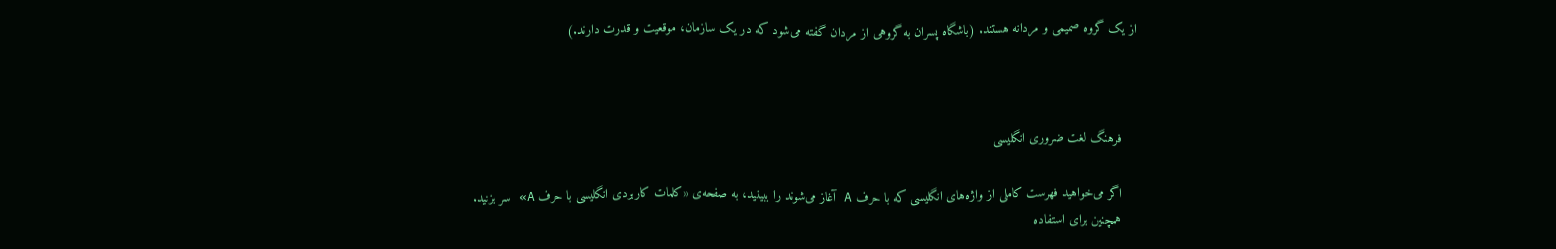از یک گروه صمیمی و مردانه هستند. (باشگاه پسران به گروهی از مردان گفته می‌شود که در یک سازمان، موقعیت و قدرت دارند.)



    فرهنگ لغت ضروری انگلیسی

    اگر می‌خواهید فهرست کاملی از واژه‌های انگلیسی که با حرف A آغاز می‌شوند را ببینید، به صفحه‌ی «کلمات کاربردی انگلیسی با حرف A» سر بزنید.
    همچنین برای استفاده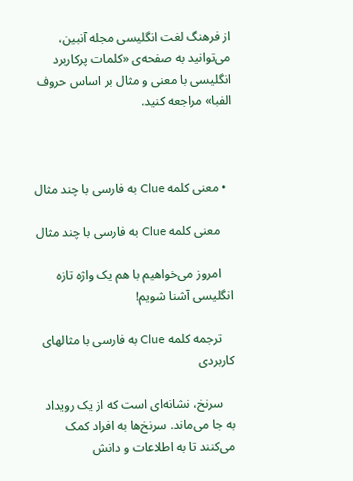از فرهنگ لغت انگلیسی مجله آنبین، می‌توانید به صفحه‌ی «کلمات پرکاربرد انگلیسی با معنی و مثال بر اساس حروف الفبا» مراجعه کنید.



  • معنی کلمه Clue به فارسی با چند مثال

    معنی کلمه Clue به فارسی با چند مثال

    امروز می‌خواهیم با هم یک واژه تازه انگلیسی آشنا شویم!

    ترجمه کلمه Clue به فارسی با مثالهای کاربردی

    سرنخ، نشانه‌ای است که از یک رویداد به جا می‌ماند. سرنخ‌ها به افراد کمک می‌کنند تا به اطلاعات و دانش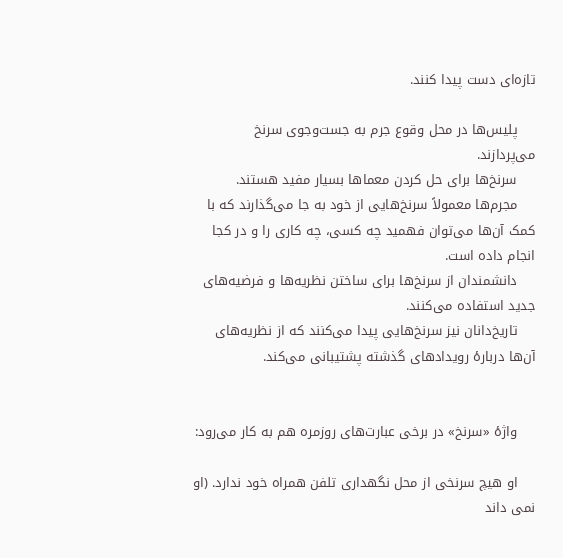تازه‌ای دست پیدا کنند.

    پلیس‌ها در محل وقوع جرم به جست‌وجوی سرنخ می‌پردازند.
    سرنخ‌ها برای حل کردن معماها بسیار مفید هستند.
    مجرم‌ها معمولاً سرنخ‌هایی از خود به جا می‌گذارند که با کمک آن‌ها می‌توان فهمید چه کسی، چه کاری را و در کجا انجام داده است.
    دانشمندان از سرنخ‌ها برای ساختن نظریه‌ها و فرضیه‌های جدید استفاده می‌کنند.
    تاریخ‌دانان نیز سرنخ‌هایی پیدا می‌کنند که از نظریه‌های آن‌ها دربارهٔ رویدادهای گذشته پشتیبانی می‌کند.


    واژهٔ «سرنخ» در برخی عبارت‌های روزمره هم به کار می‌رود:

    او هیچ سرنخی از محل نگهداری تلفن همراه خود ندارد. (او نمی داند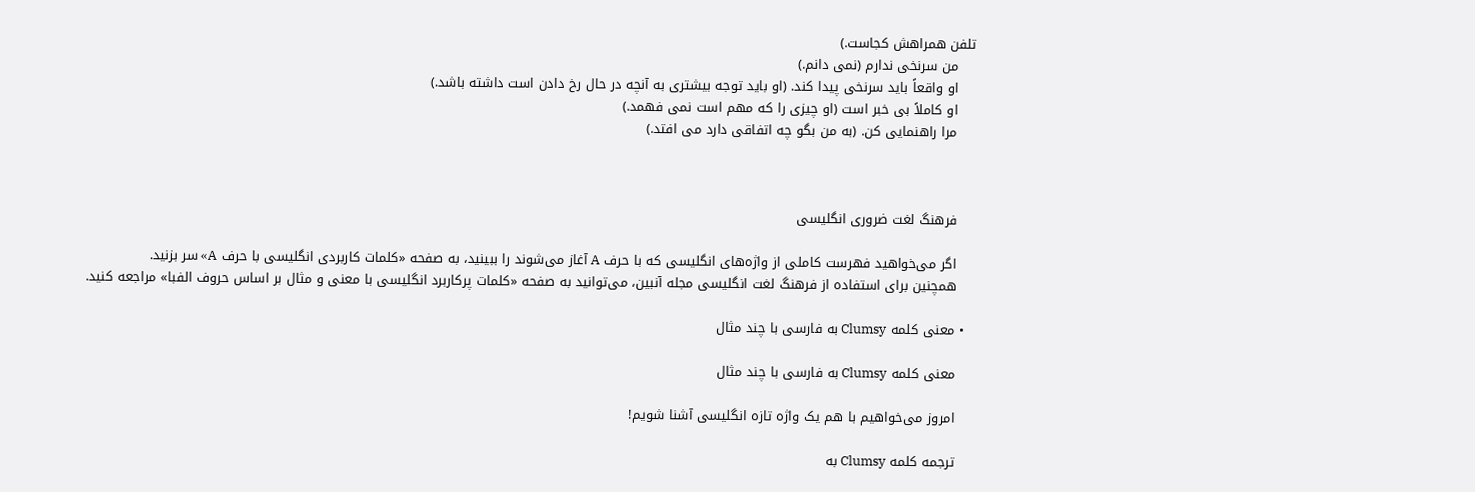تلفن همراهش کجاست.)
    من سرنخی ندارم (نمی دانم.)
    او واقعاً باید سرنخی پیدا کند. (او باید توجه بیشتری به آنچه در حال رخ دادن است داشته باشد.)
    او کاملاً بی خبر است (او چیزی را که مهم است نمی فهمد.)
    مرا راهنمایی کن. (به من بگو چه اتفاقی دارد می افتد.)



    فرهنگ لغت ضروری انگلیسی

    اگر می‌خواهید فهرست کاملی از واژه‌های انگلیسی که با حرف A آغاز می‌شوند را ببینید، به صفحه «کلمات کاربردی انگلیسی با حرف A» سر بزنید.
    همچنین برای استفاده از فرهنگ لغت انگلیسی مجله آنبین، می‌توانید به صفحه «کلمات پرکاربرد انگلیسی با معنی و مثال بر اساس حروف الفبا» مراجعه کنید.

  • معنی کلمه Clumsy به فارسی با چند مثال

    معنی کلمه Clumsy به فارسی با چند مثال

    امروز می‌خواهیم با هم یک واژه تازه انگلیسی آشنا شویم!

    ترجمه کلمه Clumsy به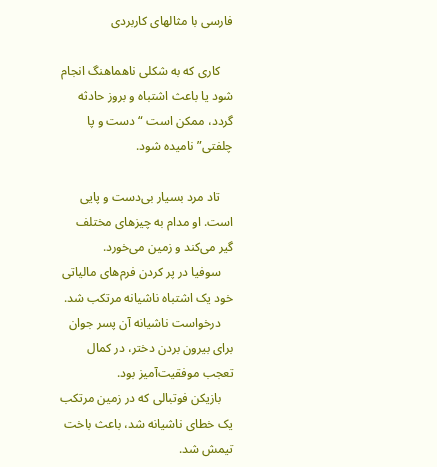فارسی با مثالهای کاربردی

    کاری که به شکلی ناهماهنگ انجام شود یا باعث اشتباه و بروز حادثه گردد، ممکن است “دست و پا چلفتی” نامیده شود.

    تاد مرد بسیار بی‌دست و پایی است. او مدام به چیزهای مختلف گیر می‌کند و زمین می‌خورد.
    سوفیا در پر کردن فرم‌های مالیاتی خود یک اشتباه ناشیانه مرتکب شد.
    درخواست ناشیانه آن پسر جوان برای بیرون بردن دختر، در کمال تعجب موفقیت‌آمیز بود.
    بازیکن فوتبالی که در زمین مرتکب یک خطای ناشیانه شد، باعث باخت تیمش شد.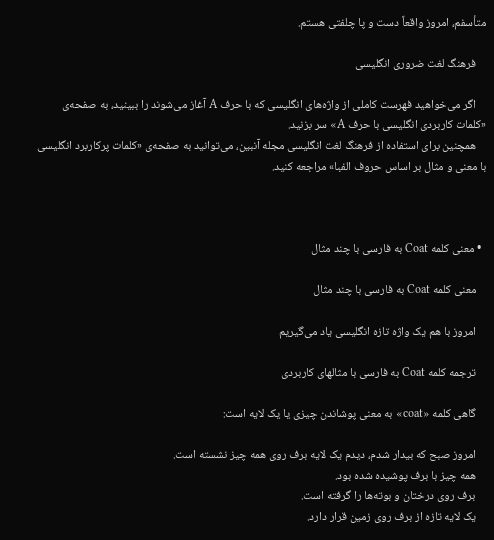متأسفم، امروز واقعاً دست و پا چلفتی هستم.

    فرهنگ لغت ضروری انگلیسی

    اگر می‌خواهید فهرست کاملی از واژه‌های انگلیسی که با حرف A آغاز می‌شوند را ببینید، به صفحه‌ی «کلمات کاربردی انگلیسی با حرف A» سر بزنید.
    همچنین برای استفاده از فرهنگ لغت انگلیسی مجله آنبین، می‌توانید به صفحه‌ی «کلمات پرکاربرد انگلیسی با معنی و مثال بر اساس حروف الفبا» مراجعه کنید.



  • معنی کلمه Coat به فارسی با چند مثال

    معنی کلمه Coat به فارسی با چند مثال

    امروز با هم یک واژه تازه انگلیسی یاد می‌گیریم

    ترجمه کلمه Coat به فارسی با مثالهای کاربردی

    گاهی کلمه «coat» به معنی پوشاندن چیزی یا یک لایه است:

    امروز صبح که بیدار شدم، دیدم یک لایه برف روی همه چیز نشسته است.
    همه چیز با برف پوشیده شده بود.
    برف روی درختان و بوته‌ها را گرفته است.
    یک لایه تازه از برف روی زمین قرار دارد.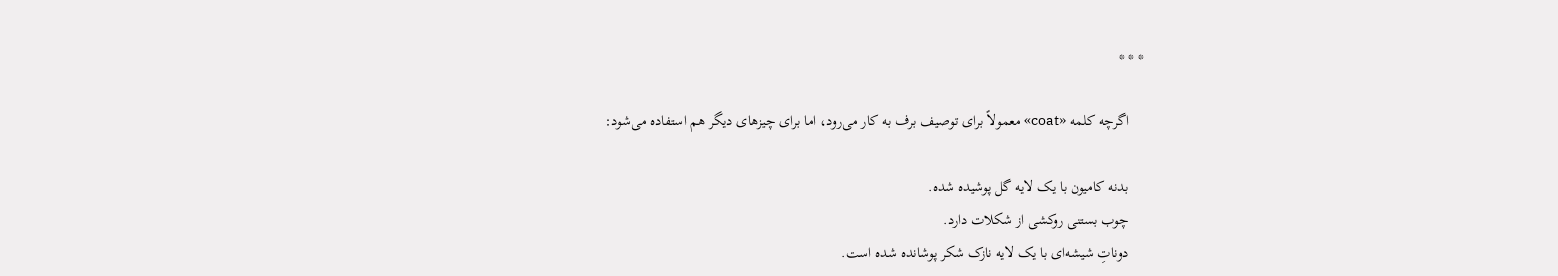* * *

    اگرچه کلمه «coat» معمولاً برای توصیف برف به کار می‌رود، اما برای چیزهای دیگر هم استفاده می‌شود:

    بدنه کامیون با یک لایه گل پوشیده شده.
    چوب بستنی روکشی از شکلات دارد.
    دوناتِ شیشه‌ای با یک لایه نازک شکر پوشانده شده است.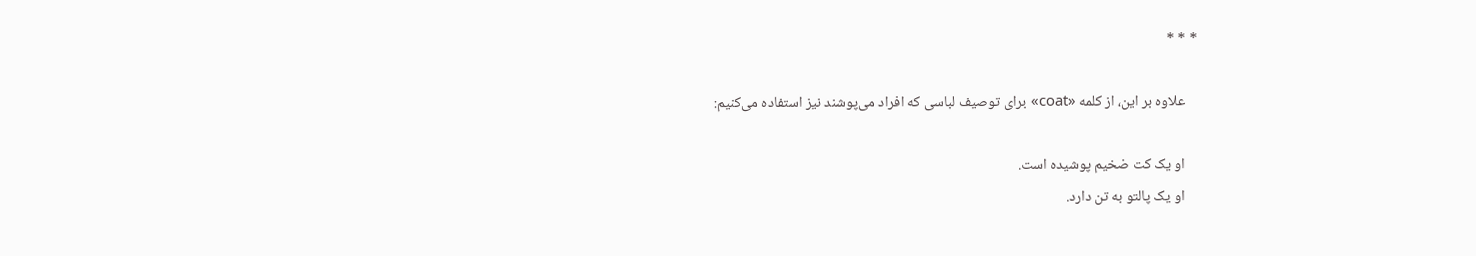* * *

    علاوه بر این، از کلمه «coat» برای توصیف لباسی که افراد می‌پوشند نیز استفاده می‌کنیم:

    او یک کت ضخیم پوشیده است.
    او یک پالتو به تن دارد.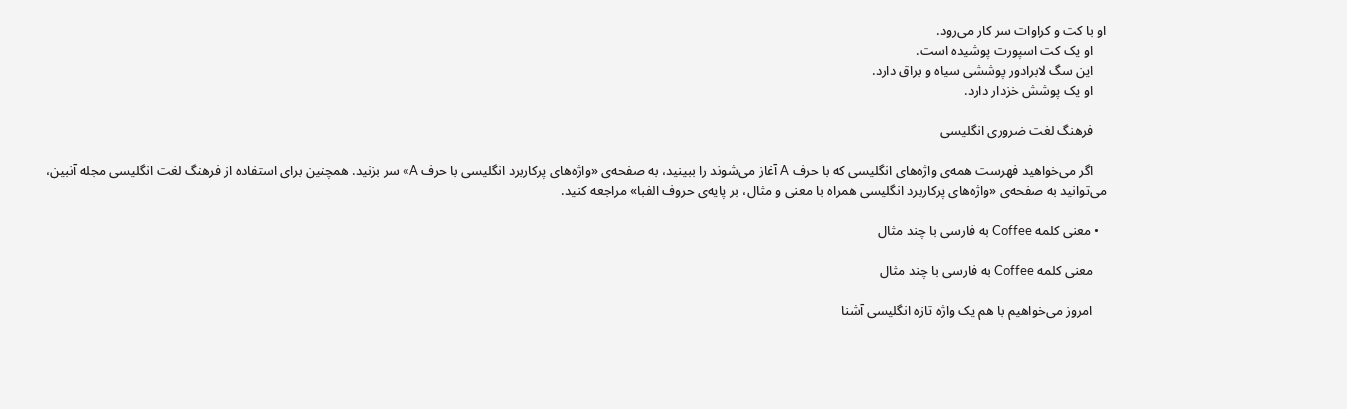او با کت و کراوات سر کار می‌رود.
    او یک کت اسپورت پوشیده است.
    این سگ لابرادور پوششی سیاه و براق دارد.
    او یک پوشش خزدار دارد.

    فرهنگ لغت ضروری انگلیسی

    اگر می‌خواهید فهرست همه‌ی واژه‌های انگلیسی که با حرف A آغاز می‌شوند را ببینید، به صفحه‌ی «واژه‌های پرکاربرد انگلیسی با حرف A» سر بزنید. همچنین برای استفاده از فرهنگ لغت انگلیسی مجله آنبین، می‌توانید به صفحه‌ی «واژه‌های پرکاربرد انگلیسی همراه با معنی و مثال، بر پایه‌ی حروف الفبا» مراجعه کنید.

  • معنی کلمه Coffee به فارسی با چند مثال

    معنی کلمه Coffee به فارسی با چند مثال

    امروز می‌خواهیم با هم یک واژه تازه انگلیسی آشنا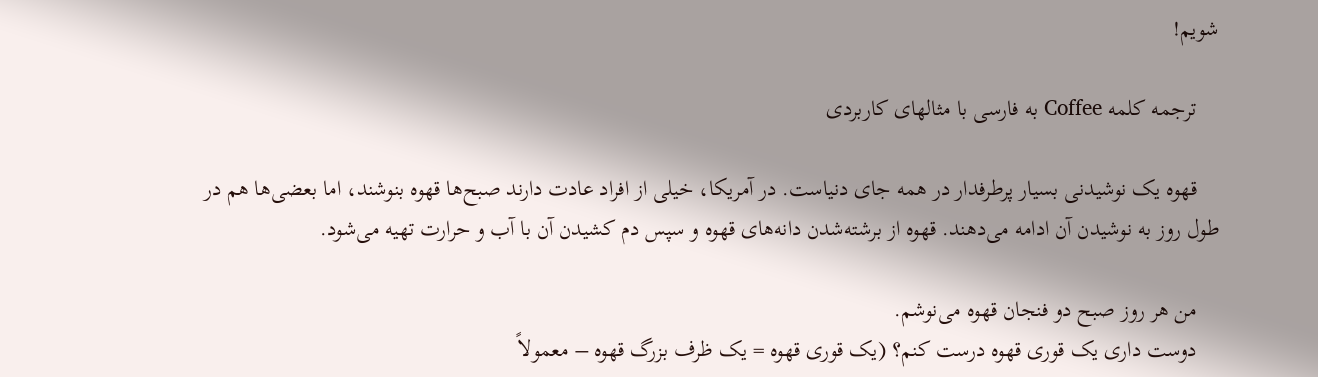شویم!

    ترجمه کلمه Coffee به فارسی با مثالهای کاربردی

    قهوه یک نوشیدنی بسیار پرطرفدار در همه جای دنیاست. در آمریکا، خیلی از افراد عادت دارند صبح‌ها قهوه بنوشند، اما بعضی‌ها هم در طول روز به نوشیدن آن ادامه می‌دهند. قهوه از برشته‌شدن دانه‌های قهوه و سپس دم کشیدن آن با آب و حرارت تهیه می‌شود.

    من هر روز صبح دو فنجان قهوه می‌نوشم.
    دوست داری یک قوری قهوه درست کنم؟ (یک قوری قهوه = یک ظرف بزرگ قهوه – معمولاً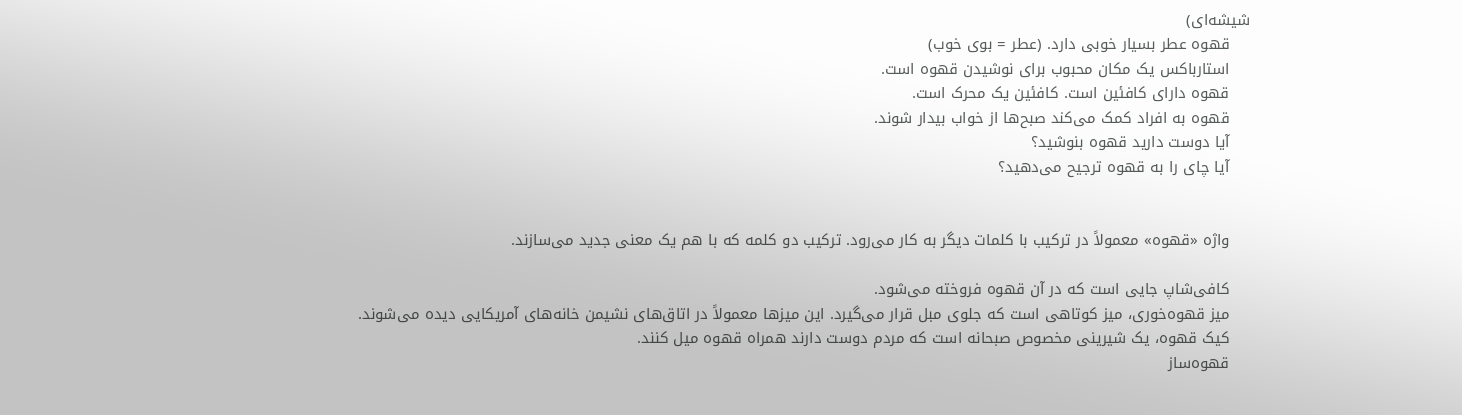شیشه‌ای)
    قهوه عطر بسیار خوبی دارد. (عطر = بوی خوب)
    استارباکس یک مکان محبوب برای نوشیدن قهوه است.
    قهوه دارای کافئین است. کافئین یک محرک است.
    قهوه به افراد کمک می‌کند صبح‌ها از خواب بیدار شوند.
    آیا دوست دارید قهوه بنوشید؟
    آیا چای را به قهوه ترجیح می‌دهید؟


    واژه «قهوه» معمولاً در ترکیب با کلمات دیگر به کار می‌رود. ترکیب دو کلمه که با هم یک معنی جدید می‌سازند.

    کافی‌شاپ جایی است که در آن قهوه فروخته می‌شود.
    میز قهوه‌خوری، میز کوتاهی است که جلوی مبل قرار می‌گیرد. این میزها معمولاً در اتاق‌های نشیمن خانه‌های آمریکایی دیده می‌شوند.
    کیک قهوه، یک شیرینی مخصوص صبحانه است که مردم دوست دارند همراه قهوه میل کنند.
    قهوه‌ساز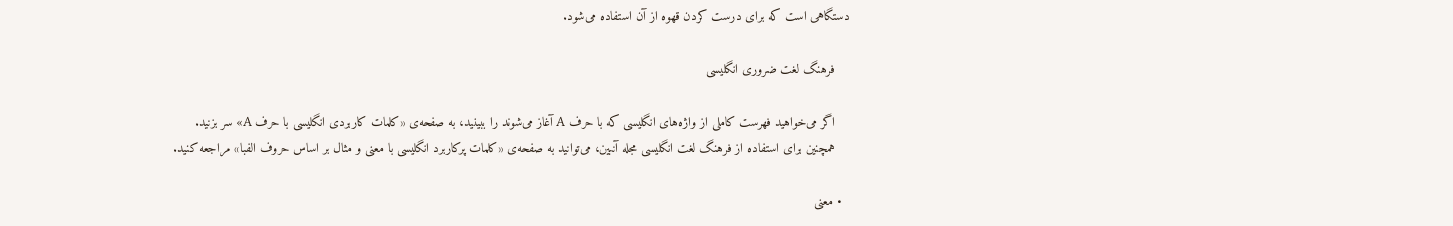دستگاهی است که برای درست کردن قهوه از آن استفاده می‌شود.

    فرهنگ لغت ضروری انگلیسی

    اگر می‌خواهید فهرست کاملی از واژه‌های انگلیسی که با حرف A آغاز می‌شوند را ببینید، به صفحه‌ی «کلمات کاربردی انگلیسی با حرف A» سر بزنید.
    همچنین برای استفاده از فرهنگ لغت انگلیسی مجله آنبین، می‌توانید به صفحه‌ی «کلمات پرکاربرد انگلیسی با معنی و مثال بر اساس حروف الفبا» مراجعه کنید.

  • معنی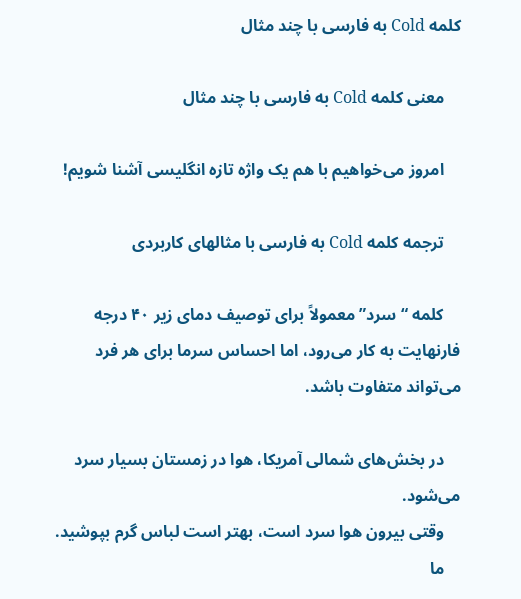کلمه Cold به فارسی با چند مثال

    معنی کلمه Cold به فارسی با چند مثال

    امروز می‌خواهیم با هم یک واژه تازه انگلیسی آشنا شویم!

    ترجمه کلمه Cold به فارسی با مثالهای کاربردی

    کلمه “سرد” معمولاً برای توصیف دمای زیر ۴۰ درجه فارنهایت به کار می‌رود، اما احساس سرما برای هر فرد می‌تواند متفاوت باشد.

    در بخش‌های شمالی آمریکا، هوا در زمستان بسیار سرد می‌شود.
    وقتی بیرون هوا سرد است، بهتر است لباس گرم بپوشید.
    ما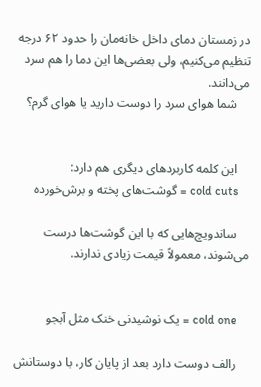در زمستان دمای داخل خانه‌مان را حدود ۶۲ درجه تنظیم می‌کنیم، ولی بعضی‌ها این دما را هم سرد می‌دانند.
    شما هوای سرد را دوست دارید یا هوای گرم؟


    این کلمه کاربردهای دیگری هم دارد:
    cold cuts = گوشت‌های پخته و برش‌خورده

    ساندویچ‌هایی که با این گوشت‌ها درست می‌شوند، معمولاً قیمت زیادی ندارند.


    cold one = یک نوشیدنی خنک مثل آبجو

    رالف دوست دارد بعد از پایان کار، با دوستانش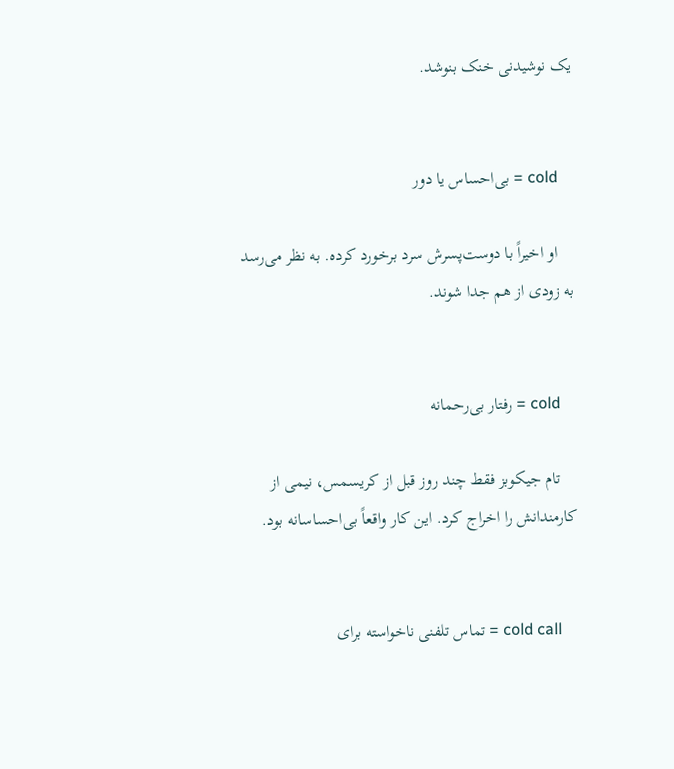یک نوشیدنی خنک بنوشد.


    cold = بی‌احساس یا دور

    او اخیراً با دوست‌پسرش سرد برخورد کرده. به نظر می‌رسد به زودی از هم جدا شوند.


    cold = رفتار بی‌رحمانه

    تام جیکوبز فقط چند روز قبل از کریسمس، نیمی از کارمندانش را اخراج کرد. این کار واقعاً بی‌احساسانه بود.


    cold call = تماس تلفنی ناخواسته برای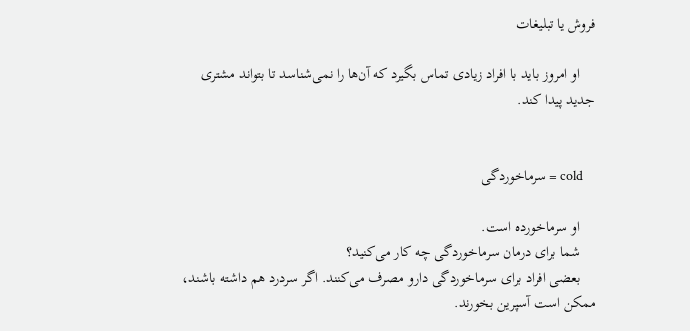فروش یا تبلیغات

    او امروز باید با افراد زیادی تماس بگیرد که آن‌ها را نمی‌شناسد تا بتواند مشتری جدید پیدا کند.


    cold = سرماخوردگی

    او سرماخورده است.
    شما برای درمان سرماخوردگی چه کار می‌کنید؟
    بعضی افراد برای سرماخوردگی دارو مصرف می‌کنند. اگر سردرد هم داشته باشند، ممکن است آسپرین بخورند.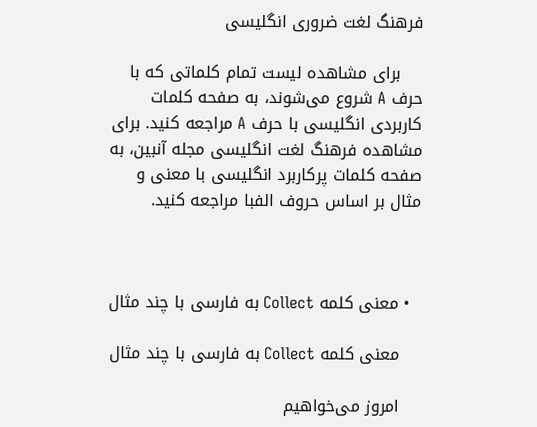فرهنگ لغت ضروری انگلیسی

    برای مشاهده لیست تمام کلماتی که با حرف A شروع می‌شوند، به صفحه کلمات کاربردی انگلیسی با حرف A مراجعه کنید. برای مشاهده فرهنگ لغت انگلیسی مجله آنبین، به صفحه کلمات پرکاربرد انگلیسی با معنی و مثال بر اساس حروف الفبا مراجعه کنید.



  • معنی کلمه Collect به فارسی با چند مثال

    معنی کلمه Collect به فارسی با چند مثال

    امروز می‌خواهیم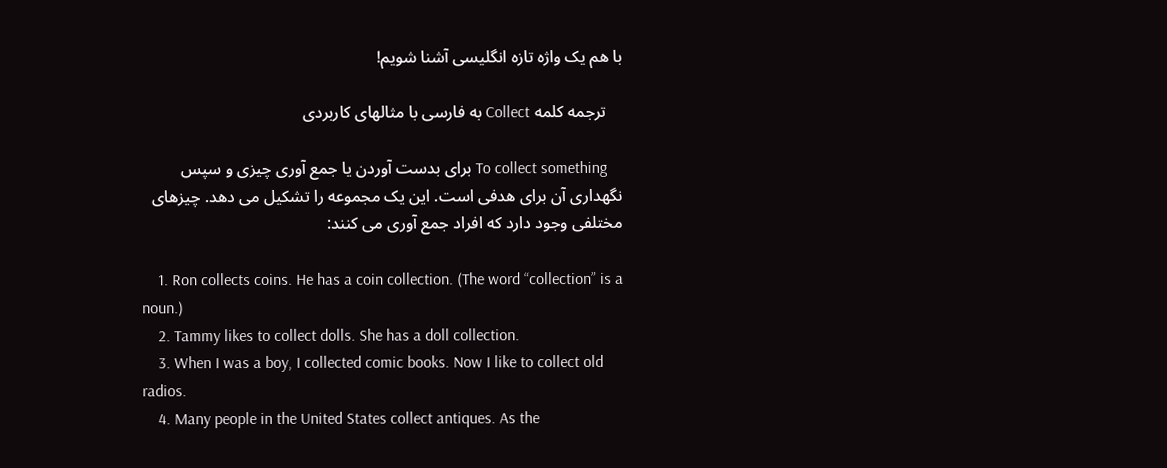با هم یک واژه تازه انگلیسی آشنا شویم!

    ترجمه کلمه Collect به فارسی با مثالهای کاربردی

    To collect something برای بدست آوردن یا جمع آوری چیزی و سپس نگهداری آن برای هدفی است. این یک مجموعه را تشکیل می دهد. چیزهای مختلفی وجود دارد که افراد جمع آوری می کنند:

    1. Ron collects coins. He has a coin collection. (The word “collection” is a noun.)
    2. Tammy likes to collect dolls. She has a doll collection.
    3. When I was a boy, I collected comic books. Now I like to collect old radios.
    4. Many people in the United States collect antiques. As the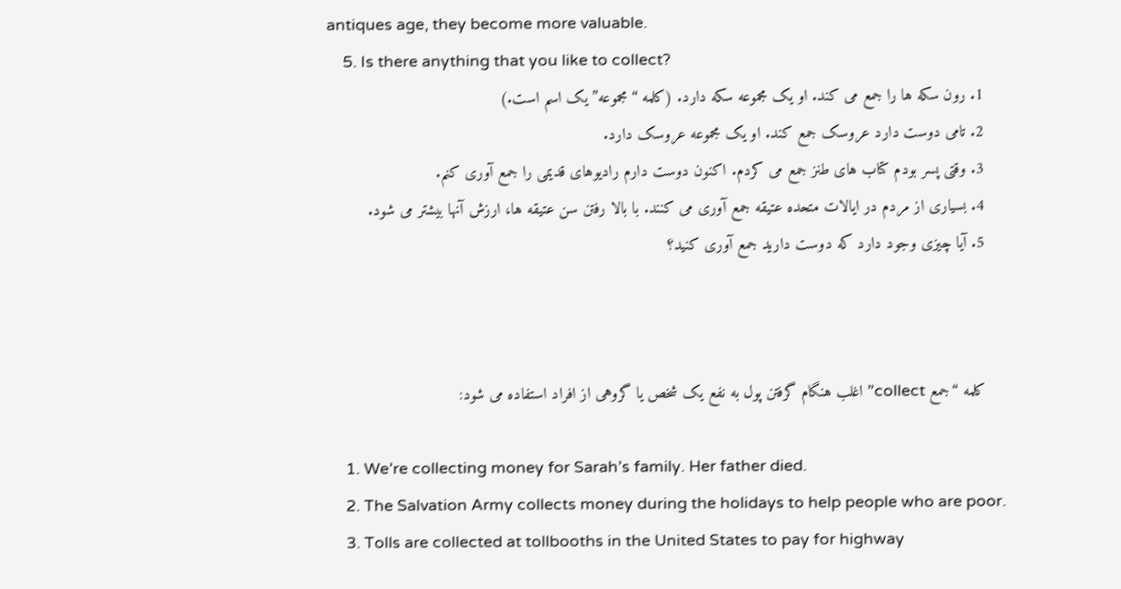antiques age, they become more valuable.
    5. Is there anything that you like to collect?
    1. رون سکه ها را جمع می کند. او یک مجموعه سکه دارد. (کلمه “مجموعه” یک اسم است.)
    2. تامی دوست دارد عروسک جمع کند. او یک مجموعه عروسک دارد.
    3. وقتی پسر بودم کتاب های طنز جمع می کردم. اکنون دوست دارم رادیوهای قدیمی را جمع آوری کنم.
    4. بسیاری از مردم در ایالات متحده عتیقه جمع آوری می کنند. با بالا رفتن سن عتیقه ها، ارزش آنها بیشتر می شود.
    5. آیا چیزی وجود دارد که دوست دارید جمع آوری کنید؟



    کلمه “جمع collect” اغلب هنگام گرفتن پول به نفع یک شخص یا گروهی از افراد استفاده می شود:

    1. We’re collecting money for Sarah’s family. Her father died.
    2. The Salvation Army collects money during the holidays to help people who are poor.
    3. Tolls are collected at tollbooths in the United States to pay for highway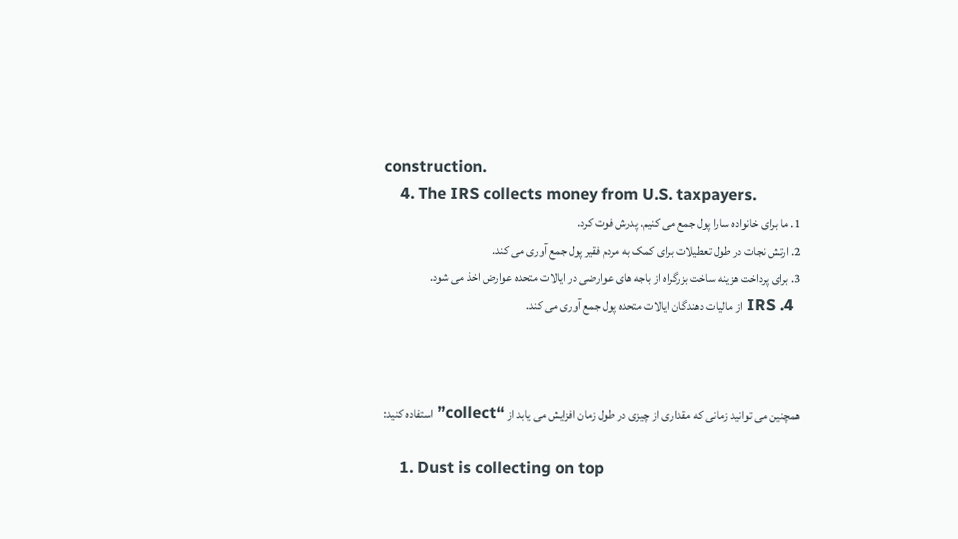construction.
    4. The IRS collects money from U.S. taxpayers.
    1. ما برای خانواده سارا پول جمع می کنیم. پدرش فوت کرد.
    2. ارتش نجات در طول تعطیلات برای کمک به مردم فقیر پول جمع آوری می کند.
    3. برای پرداخت هزینه ساخت بزرگراه از باجه های عوارضی در ایالات متحده عوارض اخذ می شود.
    4. IRS از مالیات دهندگان ایالات متحده پول جمع آوری می کند.



    همچنین می توانید زمانی که مقداری از چیزی در طول زمان افزایش می یابد از “collect” استفاده کنید:

    1. Dust is collecting on top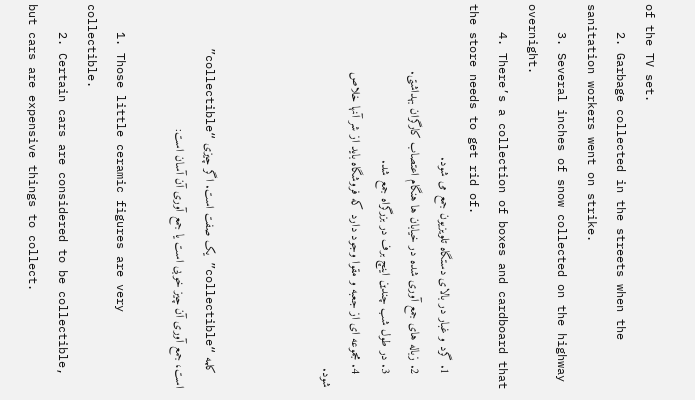of the TV set.
    2. Garbage collected in the streets when the sanitation workers went on strike.
    3. Several inches of snow collected on the highway overnight.
    4. There’s a collection of boxes and cardboard that the store needs to get rid of.
    1. گرد و غبار در بالای دستگاه تلویزیون جمع می شود.
    2. زباله های جمع آوری شده در خیابان ها هنگام اعتصاب کارگران بهداشتی.
    3. در طول شب چندین اینچ برف در بزرگراه جمع شد.
    4. مجموعه ای از جعبه و مقوا وجود دارد که فروشگاه باید از شر آنها خلاص شود.



    کلمه “collectible” یک صفت است. اگر چیزی “collectible” است، جمع آوری آن چیز خوبی است یا جمع آوری آن آسان است:

    1. Those little ceramic figures are very collectible.
    2. Certain cars are considered to be collectible, but cars are expensive things to collect.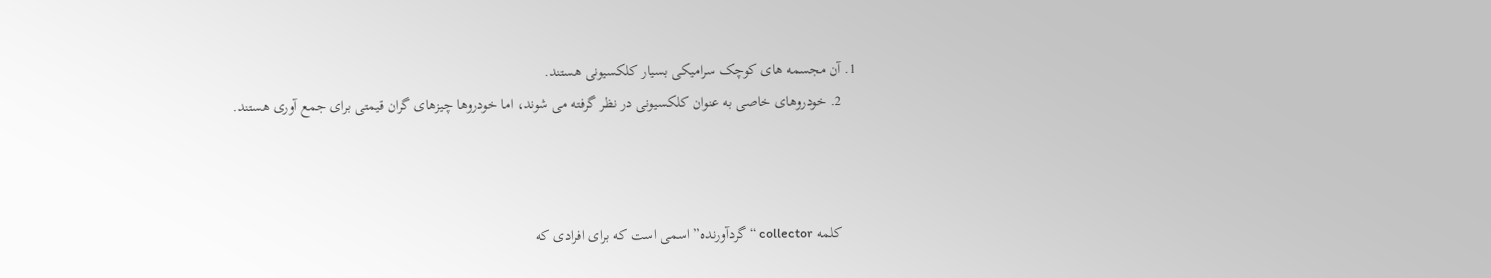1. آن مجسمه های کوچک سرامیکی بسیار کلکسیونی هستند.
    2. خودروهای خاصی به عنوان کلکسیونی در نظر گرفته می شوند، اما خودروها چیزهای گران قیمتی برای جمع آوری هستند.



    کلمه collector “گردآورنده” اسمی است که برای افرادی که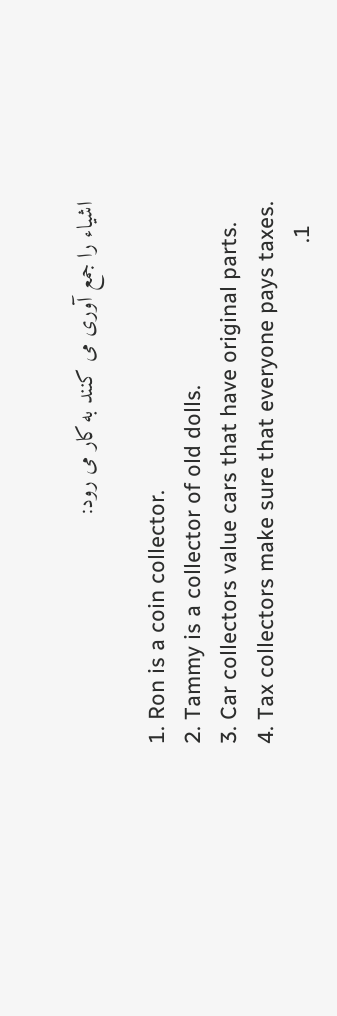اشیاء را جمع آوری می کنند به کار می رود:

    1. Ron is a coin collector.
    2. Tammy is a collector of old dolls.
    3. Car collectors value cars that have original parts.
    4. Tax collectors make sure that everyone pays taxes.
    1.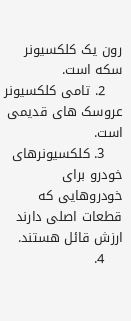رون یک کلکسیونر سکه است.
    2. تامی کلکسیونر عروسک های قدیمی است.
    3. کلکسیونرهای خودرو برای خودروهایی که قطعات اصلی دارند ارزش قائل هستند.
    4.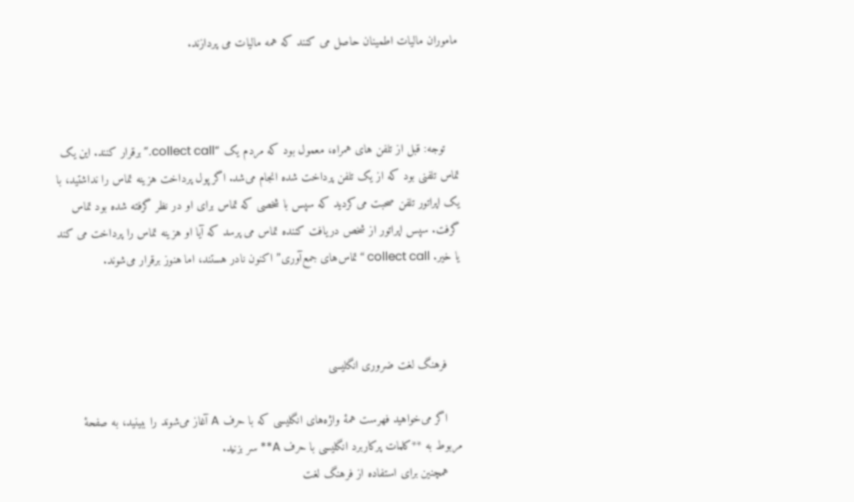ماموران مالیات اطمینان حاصل می کنند که همه مالیات می پردازند.



    توجه: قبل از تلفن های همراه، معمول بود که مردم یک “collect call.” برقرار کنند. این یک تماس تلفنی بود که از یک تلفن پرداخت شده انجام می‌شد. اگر پول پرداخت هزینه تماس را نداشتید، با یک اپراتور تلفن صحبت می‌کردید که سپس با شخصی که تماس برای او در نظر گرفته شده بود تماس گرفت. سپس اپراتور از شخص دریافت کننده تماس می پرسد که آیا او هزینه تماس را پرداخت می کند یا خیر. collect call “تماس‌های جمع‌آوری” اکنون نادر هستند، اما هنوز برقرار می‌شوند.



    فرهنگ لغت ضروری انگلیسی

    اگر می‌خواهید فهرست همهٔ واژه‌های انگلیسی که با حرف A آغاز می‌شوند را ببینید، به صفحهٔ مربوط به **کلمات پرکاربرد انگلیسی با حرف A** سر بزنید.
    همچنین برای استفاده از فرهنگ لغت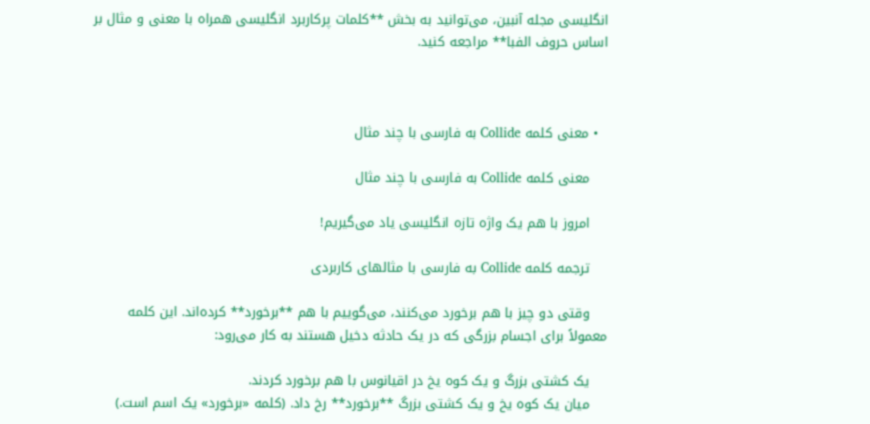انگلیسی مجله آنبین، می‌توانید به بخش **کلمات پرکاربرد انگلیسی همراه با معنی و مثال بر اساس حروف الفبا** مراجعه کنید.



  • معنی کلمه Collide به فارسی با چند مثال

    معنی کلمه Collide به فارسی با چند مثال

    امروز با هم یک واژه تازه انگلیسی یاد می‌گیریم!

    ترجمه کلمه Collide به فارسی با مثالهای کاربردی

    وقتی دو چیز با هم برخورد می‌کنند، می‌گوییم با هم **برخورد** کرده‌اند. این کلمه معمولاً برای اجسام بزرگی که در یک حادثه دخیل هستند به کار می‌رود:

    یک کشتی بزرگ و یک کوه یخ در اقیانوس با هم برخورد کردند.
    میان یک کوه یخ و یک کشتی بزرگ **برخورد** رخ داد. (کلمه «برخورد» یک اسم است.)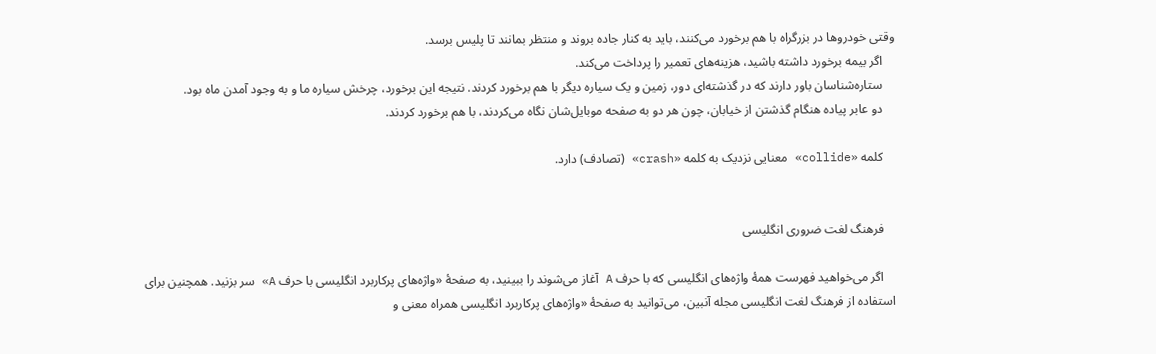وقتی خودروها در بزرگراه با هم برخورد می‌کنند، باید به کنار جاده بروند و منتظر بمانند تا پلیس برسد.
    اگر بیمه برخورد داشته باشید، هزینه‌های تعمیر را پرداخت می‌کند.
    ستاره‌شناسان باور دارند که در گذشته‌ای دور، زمین و یک سیاره دیگر با هم برخورد کردند. نتیجه این برخورد، چرخش سیاره ما و به وجود آمدن ماه بود.
    دو عابر پیاده هنگام گذشتن از خیابان، چون هر دو به صفحه موبایل‌شان نگاه می‌کردند، با هم برخورد کردند.

    کلمه «collide» معنایی نزدیک به کلمه «crash» (تصادف) دارد.


    فرهنگ لغت ضروری انگلیسی

    اگر می‌خواهید فهرست همهٔ واژه‌های انگلیسی که با حرف A آغاز می‌شوند را ببینید، به صفحهٔ «واژه‌های پرکاربرد انگلیسی با حرف A» سر بزنید. همچنین برای استفاده از فرهنگ لغت انگلیسی مجله آنبین، می‌توانید به صفحهٔ «واژه‌های پرکاربرد انگلیسی همراه معنی و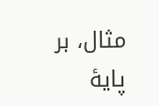مثال، بر پایهٔ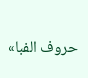حروف الفبا»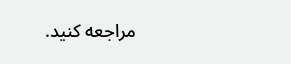مراجعه کنید.